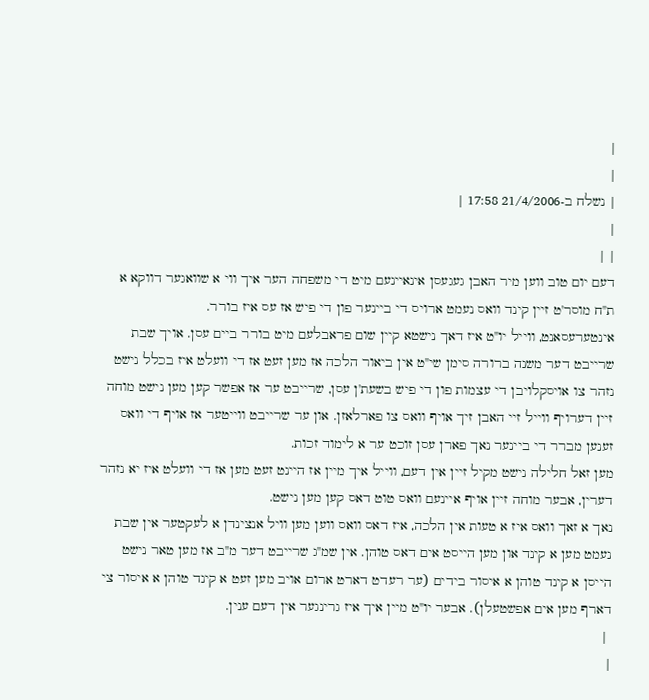|
|
| נשלח ב-21/4/2006 17:58 |
|
| |
דעם יום טוב ווען מיר האבן געגעסן אינאיינעם מיט די משפחה הער איך ווי א שוואגער דווקא א ת"ח מוסר'ט זיין קינד וואס נעמט ארויס די ביינער פון די פיש אז עס איז בורר.
אינטערעסאנט, ווייל יו"ט איז דאך נישטא קיין שום פראבלעם מיט בורר ביים עסן. אויך שבת שרייבט דער משנה ברורה סימן שי"ט אין ביאור הלכה אז מען זעט אז די וועלט איז בכלל נישט נזהר צו אויסקלויבן די עצמות פון די פיש בשעת'ן עסן, שרייבט ער אז אפשר קען מען נישט מוחה זיין דערויף ווייל זיי האבן זיך אויף וואס צו פארלאזן. און ער שרייבט ווייטער אז אויף די וואס זענען מברר די ביינער נאך פארן עסן זוכט ער א לימוד זכות.
מען זאל חלילה נישט מקיל זיין אין דעם, ווייל איך מיין אז היינט זעט מען אז די וועלט איז יא נזהר דערין, אבער מוחה זיין אויף איינעם וואס טוט דאס קען מען נישט.
נאך א זאך וואס איז א טעות אין הלכה, איז דאס וואס ווען מען וויל אנצינדן א לעקטער אין שבת נעמט מען א קינד און מען הייסט אים דאס טוהן. אין שמ"ג שרייבט דער מ"ב אז מען טאר נישט הייסן א קינד טוהן א איסור בידים (ער רעדט דארט ארום אויב מען זעט א קינד טוהן א איסור צי דארף מען אים אפשטעלן). אבער יו"ט מיין איך איז גרינגער אין דעם ענין.
 |
|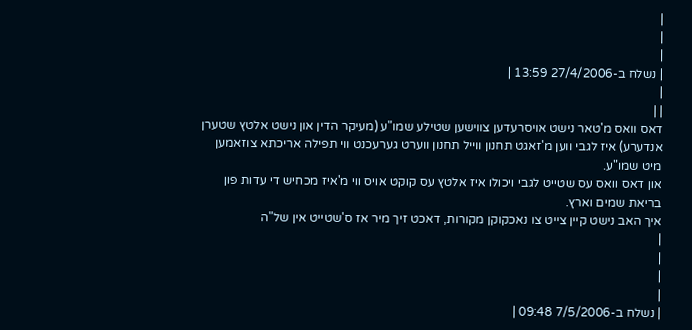|
|
|
| נשלח ב-27/4/2006 13:59 |
|
| |
דאס וואס מ'טאר נישט אויסרעדען צווישען שטילע שמו"ע (מעיקר הדין און נישט אלטץ שטערן אנדערע) איז לגבי ווען מ'זאגט תחנון ווייל תחנון ווערט גערעכנט ווי תפילה אריכתא צוזאמען מיט שמו"ע.
און דאס וואס עס שטייט לגבי ויכולו איז אלטץ עס קוקט אויס ווי מ'איז מכחיש די עדות פון בריאת שמים וארץ.
איך האב נישט קיין צייט צו נאכקוקן מקורות, דאכט זיך מיר אז ס'שטייט אין של"ה
|
|
|
|
| נשלח ב-7/5/2006 09:48 |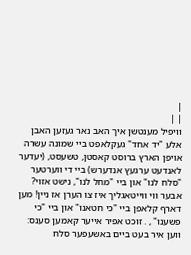|
| |
וויפיל מענטשן איך האב נאר געזען האבן אלע "יד אחד" געקלאפט ביי שמונה עשרה אויפן הארץ ברוסט קאסטן, טשעסט, (יעדער לאנדעט ערגעץ אנדערש) ביי די ווערטער "סלח לנו" און ביי "מחל לנו", נישט אזוי? אבער ווי ווייטאגליך איז צו הערן אז ניין! מען דארף קלאפן ביי "כי חטאנו" און ביי "כי פשענו" , . זוכט אפיר אייער קאמען סענס: ווען איר בעט ביים באשעפער סלח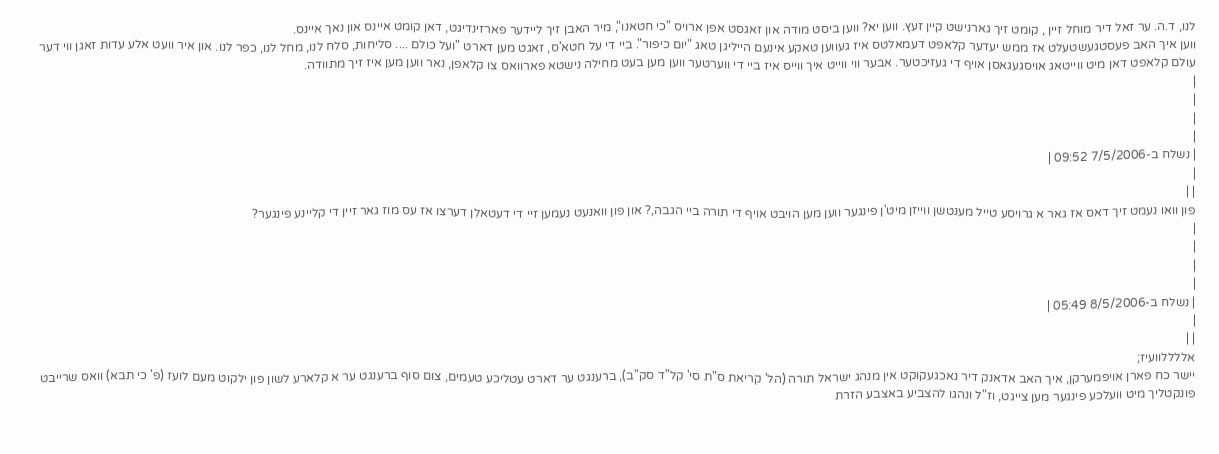לנו, ד.ה. ער זאל דיר מוחל זיין , קומט זיך גארנישט קיין זעץ. ווען יא? ווען ביסט מודה און זאגסט אפן ארויס "כי חטאנו", מיר האבן זיך ליידער פארזינדיגט, דאן קומט איינס און נאך איינס.
ווען איך האב פעסטגעשטעלט אז ממש יעדער קלאפט דעמאלטס איז געווען טאקע אינעם הייליגן טאג "יום כיפור". ביי די על חטא'ס, זאגט מען דארט "ועל כולם .... סליחות, סלח לנו, מחל לנו, כפר לנו. און איר וועט אלע עדות זאגן ווי דער עולם קלאפט דאן מיט ווייטאג אויסגעגאסן אויף די געזיכטער. אבער ווי ווייט איך ווייס איז ביי די ווערטער ווען מען בעט מחילה נישטא פארוואס צו קלאפן, נאר ווען מען איז זיך מתוודה.
|
|
|
|
| נשלח ב-7/5/2006 09:52 |
|
| |
פון וואו נעמט זיך דאס אז גאר א גרויסע טייל מענטשן ווייזן מיט'ן פינגער ווען מען הויבט אויף די תורה ביי הגבה,? און פון וואנעט נעמען זיי די דעטאלן דערצו אז עס מוז גאר זיין די קליינע פינגער?
|
|
|
|
| נשלח ב-8/5/2006 05:49 |
|
| |
אללללוועיז;
יישר כח פארן אויפמערקן, איך האב אדאנק דיר נאכגעקוקט אין מנהג ישראל תורה (הל' קריאת ס"ת סי' קל"ד סק"ב), ברענגט ער דארט עטליכע טעמים, צום סוף ברענגט ער א קלארע לשון פון ילקוט מעם לועז (פ' כי תבא) וואס שרייבט פונקטליך מיט וועלכע פינגער מען צייגט, וז"ל ונהגו להצביע באצבע הזרת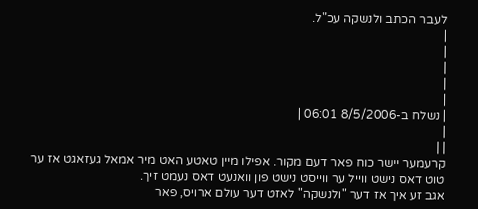לעבר הכתב ולנשקה עכ"ל.
|
|
|
|
|
| נשלח ב-8/5/2006 06:01 |
|
| |
קרעמער יישר כוח פאר דעם מקור. אפילו מיין טאטע האט מיר אמאל געזאגט אז ער טוט דאס נישט ווייל ער ווייסט נישט פון וואנעט דאס נעמט זיך.
אגב זע איך אז דער "ולנשקה" לאזט דער עולם ארויס, פאר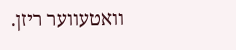וואטעווער ריזן.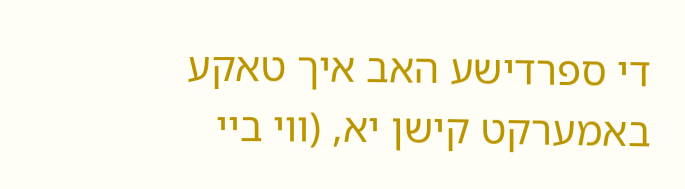די ספרדישע האב איך טאקע באמערקט קישן יא, (ווי ביי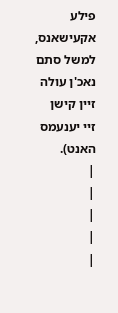פילע אקעישאנס, למשל סתם נאכ'ן עולה זיין קישן זיי יענעמס האנט).
|
|
|
|
|